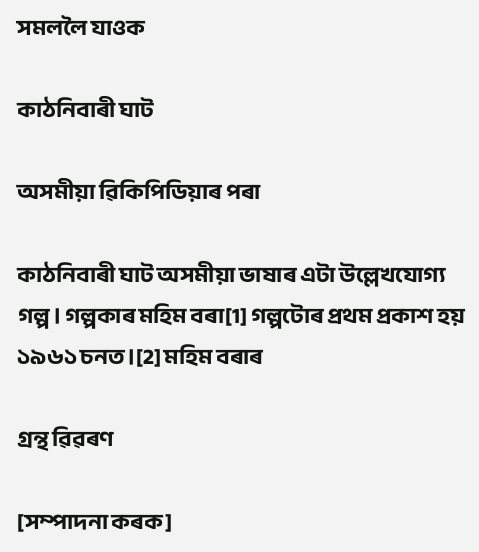সমললৈ যাওক

কাঠনিবাৰী ঘাট

অসমীয়া ৱিকিপিডিয়াৰ পৰা

কাঠনিবাৰী ঘাট অসমীয়া ভাষাৰ এটা উল্লেখযোগ্য গল্প। গল্পকাৰ মহিম বৰা[1] গল্পটোৰ প্ৰথম প্ৰকাশ হয় ১৯৬১ চনত।[2] মহিম বৰাৰ

গ্ৰন্থ ৱিৱৰণ

[সম্পাদনা কৰক]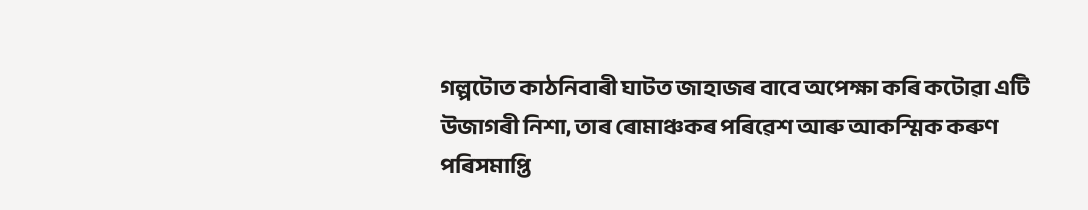গল্পটোত কাঠনিবাৰী ঘাটত জাহাজৰ বাবে অপেক্ষা কৰি কটোৱা এটি উজাগৰী নিশা, তাৰ ৰোমাঞ্চকৰ পৰিৱেশ আৰু আকস্মিক কৰুণ পৰিসমাপ্তি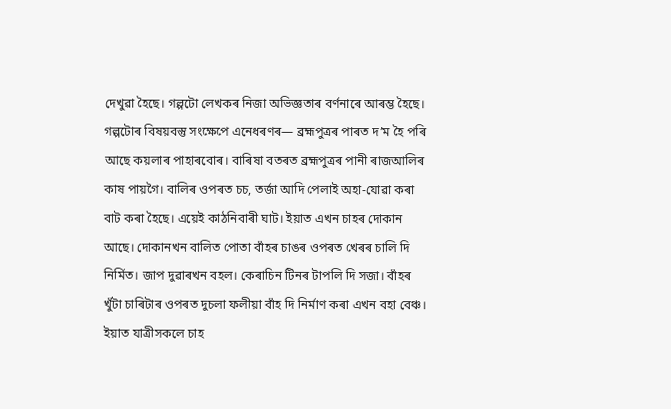দেখুৱা হৈছে। গল্পটো লেখকৰ নিজা অভিজ্ঞতাৰ বৰ্ণনাৰে আৰম্ভ হৈছে। গল্পটোৰ বিষয়বস্তু সংক্ষেপে এনেধৰণৰ— ব্ৰহ্মপুত্ৰৰ পাৰত দ’ম হৈ পৰি আছে কয়লাৰ পাহাৰবোৰ। বাৰিষা বতৰত ব্ৰহ্মপুত্ৰৰ পানী ৰাজআলিৰ কাষ পায়গৈ। বালিৰ ওপৰত চচ, তৰ্জা আদি পেলাই অহা-যোৱা কৰা বাট কৰা হৈছে। এয়েই কাঠনিবাৰী ঘাট। ইয়াত এখন চাহৰ দোকান আছে। দোকানখন বালিত পোতা বাঁহৰ চাঙৰ ওপৰত খেৰৰ চালি দি নিৰ্মিত। জাপ দুৱাৰখন বহল। কেৰাচিন টিনৰ টাপলি দি সজা। বাঁহৰ খুঁটা চাৰিটাৰ ওপৰত দুচলা ফলীয়া বাঁহ দি নিৰ্মাণ কৰা এখন বহা বেঞ্চ। ইয়াত যাত্ৰীসকলে চাহ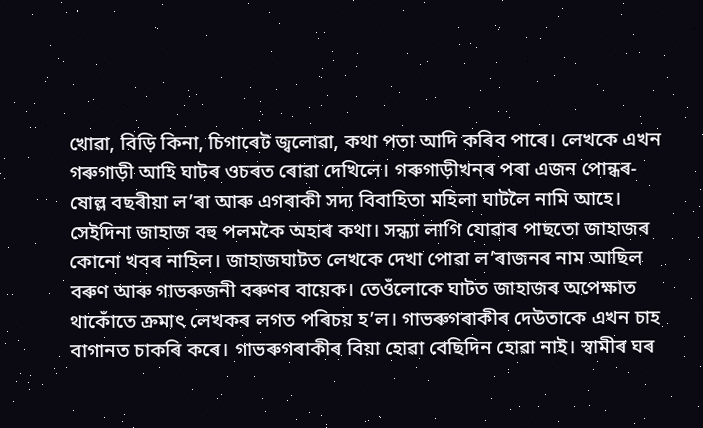খোৱা, বিড়ি কিনা, চিগাৰেট জ্বলোৱা, কথা পতা আদি কৰিব পাৰে। লেখকে এখন গৰুগাড়ী আহি ঘাটৰ ওচৰত ৰোৱা দেখিলে। গৰুগাড়ীখনৰ পৰা এজন পোন্ধৰ-ষোল্ল বছৰীয়া ল’ৰা আৰু এগৰাকী সদ্য বিবাহিতা মহিলা ঘাটলৈ নামি আহে। সেইদিনা জাহাজ বহু পলমকৈ অহাৰ কথা। সন্ধ্যা লাগি যোৱাৰ পাছতো জাহাজৰ কোনো খবৰ নাহিল। জাহাজঘাটত লেখকে দেখা পোৱা ল’ৰাজনৰ নাম আছিল বৰুণ আৰু গাভৰুজনী বৰুণৰ বায়েক। তেওঁলোকে ঘাটত জাহাজৰ অপেক্ষাত থাকোঁতে ক্ৰমাৎ লেখকৰ লগত পৰিচয় হ’ল। গাভৰুগৰাকীৰ দেউতাকে এখন চাহ বাগানত চাকৰি কৰে। গাভৰুগৰাকীৰ বিয়া হোৱা বেছিদিন হোৱা নাই। স্বামীৰ ঘৰ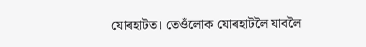যোৰহাটত। তেওঁলোক যোৰহাটলৈ যাবলৈ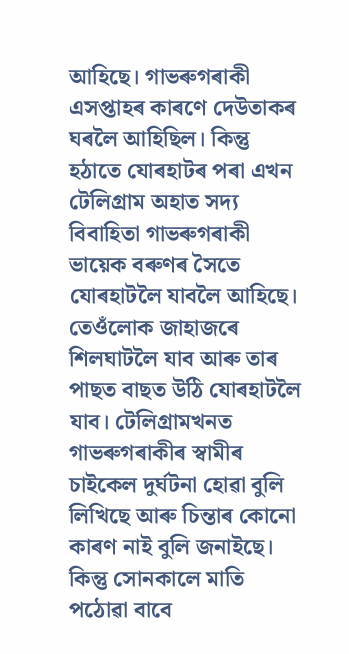আহিছে। গাভৰুগৰাকী এসপ্তাহৰ কাৰণে দেউতাকৰ ঘৰলৈ আহিছিল। কিন্তু হঠাতে যোৰহাটৰ পৰা এখন টেলিগ্ৰাম অহাত সদ্য বিবাহিতা গাভৰুগৰাকী ভায়েক বৰুণৰ সৈতে যোৰহাটলৈ যাবলৈ আহিছে। তেওঁলোক জাহাজৰে শিলঘাটলৈ যাব আৰু তাৰ পাছত বাছত উঠি যোৰহাটলৈ যাব। টেলিগ্ৰামখনত গাভৰুগৰাকীৰ স্বামীৰ চাইকেল দুৰ্ঘটনা হোৱা বুলি লিখিছে আৰু চিন্তাৰ কোনো কাৰণ নাই বুলি জনাইছে। কিন্তু সোনকালে মাতি পঠোৱা বাবে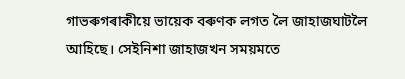গাভৰুগৰাকীয়ে ভায়েক বৰুণক লগত লৈ জাহাজঘাটলৈ আহিছে। সেইনিশা জাহাজখন সময়মতে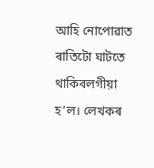আহি নোপোৱাত ৰাতিটো ঘাটতে থাকিবলগীয়া হ’ল। লেখকৰ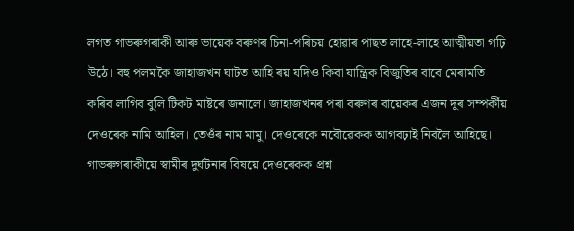লগত গাভৰুগৰাকী আৰু ভায়েক বৰুণৰ চিনা-পৰিচয় হোৱাৰ পাছত লাহে-লাহে আত্মীয়তা গঢ়ি উঠে। বহু পলমকৈ জাহাজখন ঘাটত আহি ৰয় যদিও কিবা যান্ত্ৰিক বিজুতিৰ বাবে মেৰামতি কৰিব লাগিব বুলি টিকট মাষ্টৰে জনালে। জাহাজখনৰ পৰা বৰুণৰ বায়েকৰ এজন দূৰ সম্পৰ্কীয় দেওৰেক নামি আহিল। তেওঁৰ নাম মামু। দেওৰেকে নবৌৱেকক আগবঢ়াই নিবলৈ আহিছে। গাভৰুগৰাকীয়ে স্বামীৰ দুৰ্ঘটনাৰ বিষয়ে দেওৰেকক প্ৰশ্ন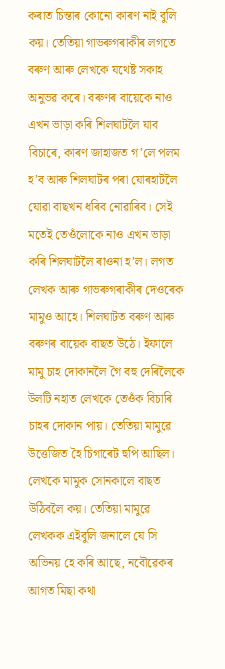কৰাত চিন্তাৰ কোনো কাৰণ নাই বুলি কয়। তেতিয়া গাভৰুগৰাকীৰ লগতে বৰুণ আৰু লেখকে যথেষ্ট সকাহ অনুভৱ কৰে। বৰুণৰ বায়েকে নাও এখন ভাড়া কৰি শিলঘাটলৈ যাব বিচাৰে, কাৰণ জাহাজত গ’লে পলম হ’ব আৰু শিলঘাটৰ পৰা যোৰহাটলৈ যোৱা বাছখন ধৰিব নোৱাৰিব। সেই মতেই তেওঁলোকে নাও এখন ভাড়া কৰি শিলঘাটলৈ ৰাওনা হ’ল। লগত লেখক আৰু গাভৰুগৰাকীৰ দেওৰেক মামুও আহে। শিলঘাটত বৰুণ আৰু বৰুণৰ বায়েক বাছত উঠে। ইফালে মামু চাহ দোকানলৈ গৈ বহু দেৰিলৈকে উলটি নহাত লেখকে তেওঁক বিচাৰি চাহৰ দোকান পায়। তেতিয়া মামুৱে উত্তেজিত হৈ চিগাৰেট হুপি আছিল। লেখকে মামুক সোনকালে বাছত উঠিবলৈ কয়। তেতিয়া মামুৱে লেখকক এইবুলি জনালে যে সি অভিনয় হে কৰি আছে, নবৌৱেকৰ আগত মিছা কথা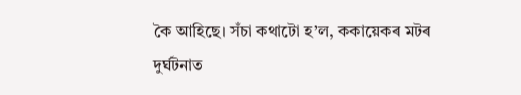কৈ আহিছে। সঁচা কথাটো হ’ল, ককায়েকৰ মটৰ দুৰ্ঘটনাত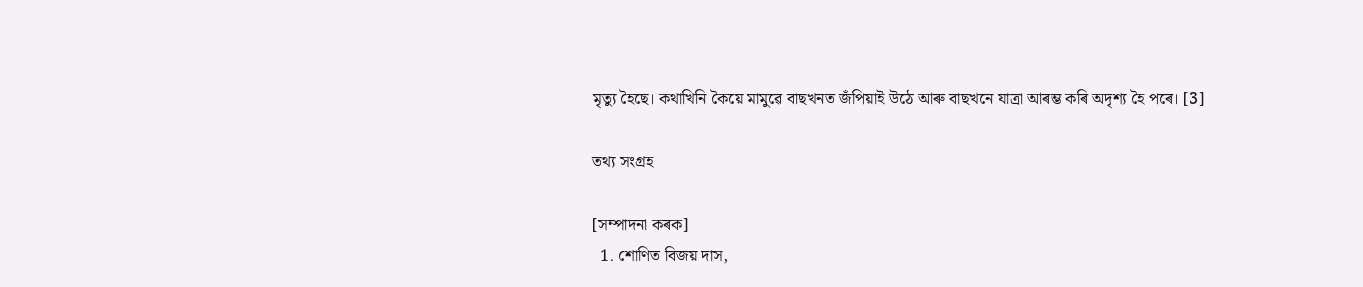মৃত্যু হৈছে। কথাখিনি কৈয়ে মামুৱে বাছখনত জঁপিয়াই উঠে আৰু বাছখনে যাত্ৰা আৰম্ভ কৰি অদৃশ্য হৈ পৰে। [3]

তথ্য সংগ্ৰহ

[সম্পাদনা কৰক]
  1. শোণিত বিজয় দাস,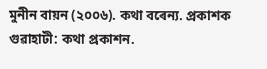মুনীন বায়ন (২০০৬). কথা বৰেন্য. প্ৰকাশক গুৱাহাটী: কথা প্ৰকাশন.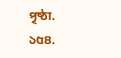পৃষ্ঠা. ১৫৪.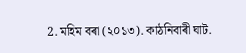2. মহিম বৰা (২০১৩). কাঠনিবাৰী ঘাট.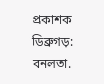প্ৰকাশক ডিব্ৰুগড়: বনলতা.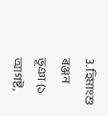3. হিমাংশু ৰঞ্জন ভূঞা (১ আগষ্ট,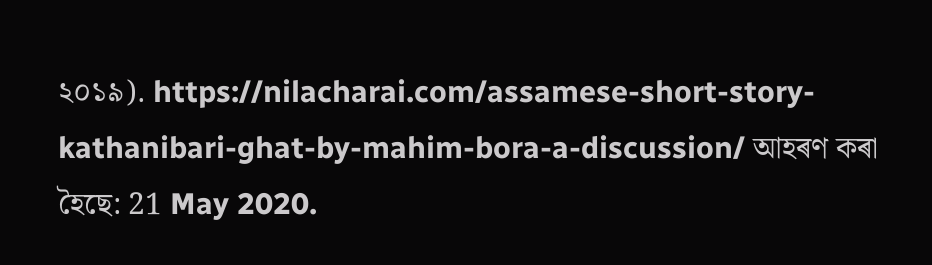২০১৯). https://nilacharai.com/assamese-short-story-kathanibari-ghat-by-mahim-bora-a-discussion/ আহৰণ কৰা হৈছে: 21 May 2020.